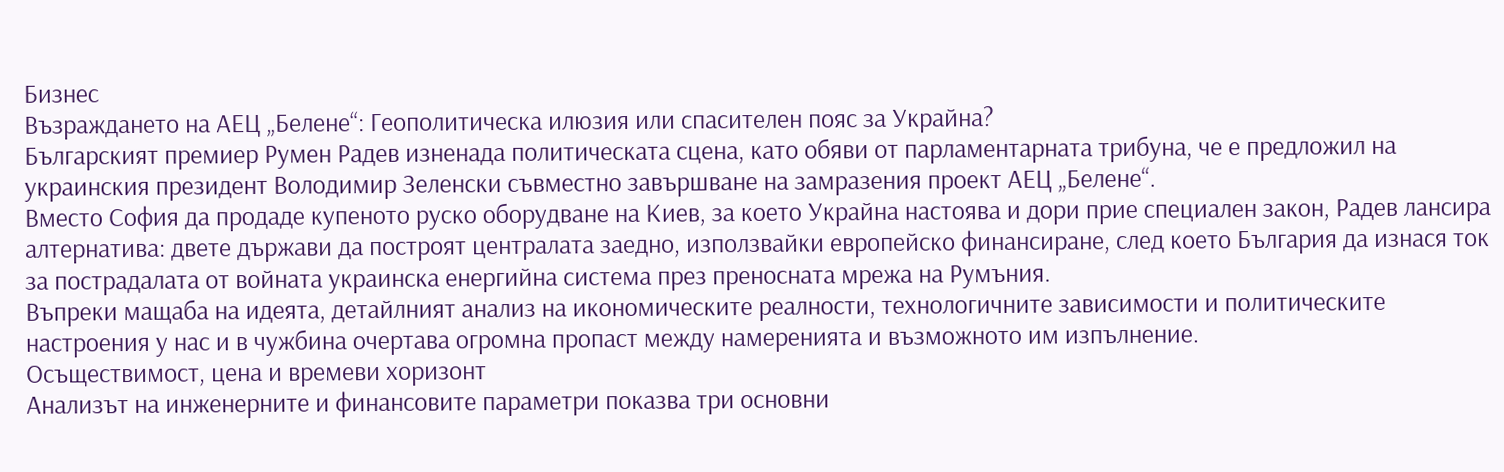Бизнес
Възраждането на АЕЦ „Белене“: Геополитическа илюзия или спасителен пояс за Украйна?
Българският премиер Румен Радев изненада политическата сцена, като обяви от парламентарната трибуна, че е предложил на украинския президент Володимир Зеленски съвместно завършване на замразения проект АЕЦ „Белене“.
Вместо София да продаде купеното руско оборудване на Киев, за което Украйна настоява и дори прие специален закон, Радев лансира алтернатива: двете държави да построят централата заедно, използвайки европейско финансиране, след което България да изнася ток за пострадалата от войната украинска енергийна система през преносната мрежа на Румъния.
Въпреки мащаба на идеята, детайлният анализ на икономическите реалности, технологичните зависимости и политическите настроения у нас и в чужбина очертава огромна пропаст между намеренията и възможното им изпълнение.
Осъществимост, цена и времеви хоризонт
Анализът на инженерните и финансовите параметри показва три основни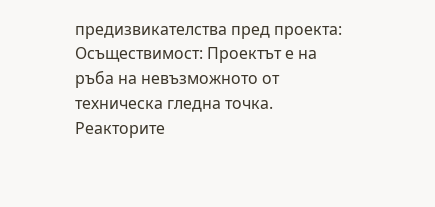предизвикателства пред проекта:
Осъществимост: Проектът е на ръба на невъзможното от техническа гледна точка. Реакторите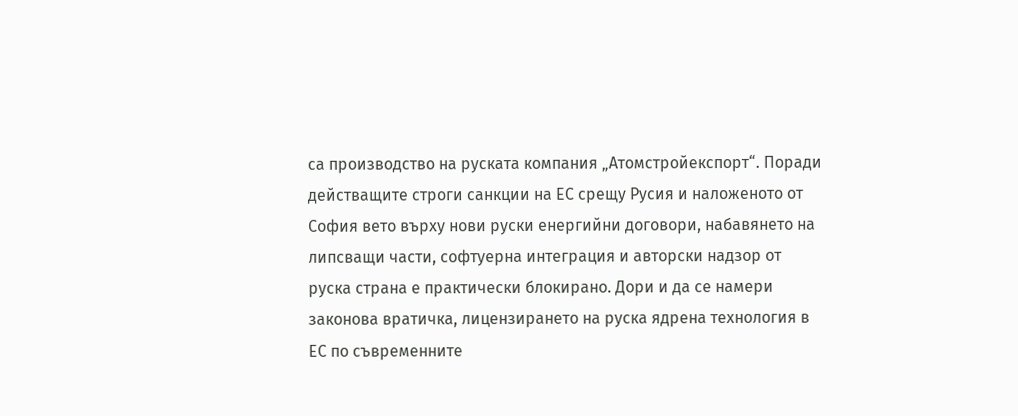са производство на руската компания „Атомстройекспорт“. Поради действащите строги санкции на ЕС срещу Русия и наложеното от София вето върху нови руски енергийни договори, набавянето на липсващи части, софтуерна интеграция и авторски надзор от руска страна е практически блокирано. Дори и да се намери законова вратичка, лицензирането на руска ядрена технология в ЕС по съвременните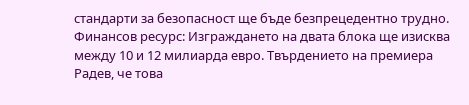стандарти за безопасност ще бъде безпрецедентно трудно.
Финансов ресурс: Изграждането на двата блока ще изисква между 10 и 12 милиарда евро. Твърдението на премиера Радев, че това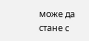може да стане с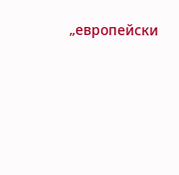„европейски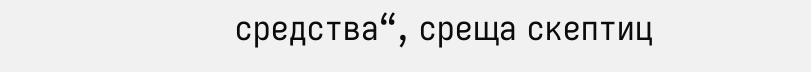средства“, среща скептиц